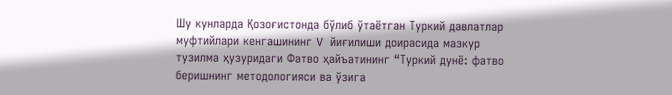Шу кунларда Қозоғистонда бўлиб ўтаётган Туркий давлатлар муфтийлари кенгашининг V йиғилиши доирасида мазкур тузилма ҳузуридаги Фатво ҳайъатининг “Туркий дунё: фатво беришнинг методологияси ва ўзига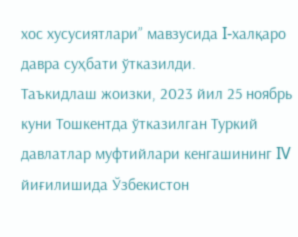хос хусусиятлари” мавзусида I-халқаро давра суҳбати ўтказилди.
Таъкидлаш жоизки, 2023 йил 25 ноябрь куни Тошкентда ўтказилган Туркий давлатлар муфтийлари кенгашининг IV йиғилишида Ўзбекистон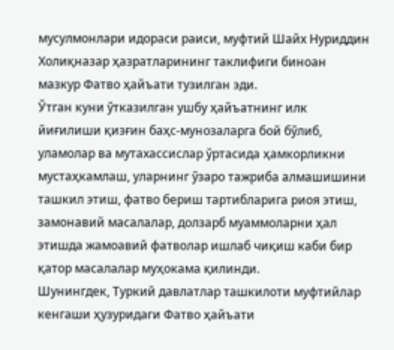мусулмонлари идораси раиси, муфтий Шайх Нуриддин Холиқназар ҳазратларининг таклифиги биноан мазкур Фатво ҳайъати тузилган эди.
Ўтган куни ўтказилган ушбу ҳайъатнинг илк йиғилиши қизғин баҳс-мунозаларга бой бўлиб, уламолар ва мутахассислар ўртасида ҳамкорликни мустаҳкамлаш, уларнинг ўзаро тажриба алмашишини ташкил этиш, фатво бериш тартибларига риоя этиш, замонавий масалалар, долзарб муаммоларни ҳал этишда жамоавий фатволар ишлаб чиқиш каби бир қатор масалалар муҳокама қилинди.
Шунингдек, Туркий давлатлар ташкилоти муфтийлар кенгаши ҳузуридаги Фатво ҳайъати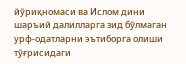йўриқномаси ва Ислом дини шаръий далилларга зид бўлмаган урф-одатларни эътиборга олиши тўғрисидаги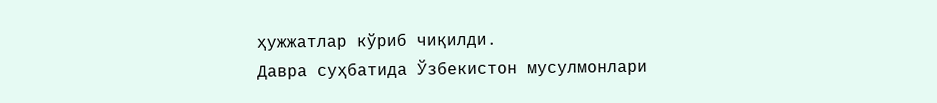ҳужжатлар кўриб чиқилди.
Давра суҳбатида Ўзбекистон мусулмонлари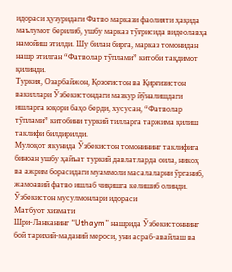идораси ҳузуридаги Фатво маркази фаолияти ҳақида маълумот берилиб, ушбу марказ тўғрисида видеолавҳа намойиш этилди. Шу билан бирга, марказ томонидан нашр этилган “Фатволар тўплами” китоби тақдимот қилинди.
Туркия, Озарбайжон, Қозоғистон ва Қирғизистон вакиллари Ўзбекистондаги мазкур йўналишдаги ишларга юқори баҳо берди, хусусан, “Фатволар тўплами” китобини туркий тилларга таржима қилиш таклифи билдирилди.
Мулоқот якунида Ўзбекистон томонининг таклифига биноан ушбу ҳайъат туркий давлатларда оила, никоҳ ва ажрим борасидаги муаммоли масалаларни ўрганиб, жамоавий фатво ишлаб чиқишга келишиб олинди.
Ўзбекистон мусулмонлари идораси
Матбуот хизмати
Шри-Ланканинг “Uthaym” нашрида Ўзбекистоннинг бой тарихий-маданий мероси, уни асраб-авайлаш ва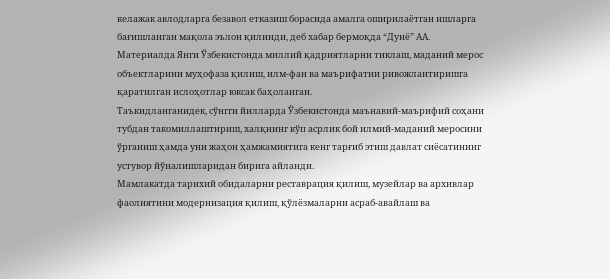келажак авлодларга безавол етказиш борасида амалга оширилаётган ишларга бағишланган мақола эълон қилинди, деб хабар бермоқда “Дунё” АА.
Материалда Янги Ўзбекистонда миллий қадриятларни тиклаш, маданий мерос объектларини муҳофаза қилиш, илм-фан ва маърифатни ривожлантиришга қаратилган ислоҳотлар юксак баҳоланган.
Таъкидланганидек, сўнгги йилларда Ўзбекистонда маънавий-маърифий соҳани тубдан такомиллаштириш, халқнинг кўп асрлик бой илмий-маданий меросини ўрганиш ҳамда уни жаҳон ҳамжамиятига кенг тарғиб этиш давлат сиёсатининг устувор йўналишларидан бирига айланди.
Мамлакатда тарихий обидаларни реставрация қилиш, музейлар ва архивлар фаолиятини модернизация қилиш, қўлёзмаларни асраб-авайлаш ва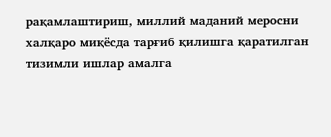рақамлаштириш, миллий маданий меросни халқаро миқёсда тарғиб қилишга қаратилган тизимли ишлар амалга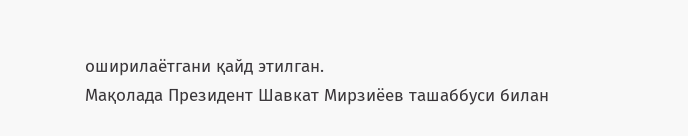оширилаётгани қайд этилган.
Мақолада Президент Шавкат Мирзиёев ташаббуси билан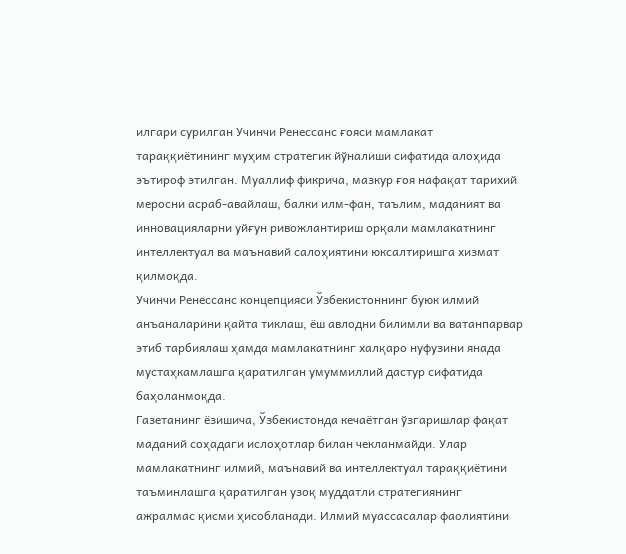илгари сурилган Учинчи Ренессанс ғояси мамлакат тараққиётининг муҳим стратегик йўналиши сифатида алоҳида эътироф этилган. Муаллиф фикрича, мазкур ғоя нафақат тарихий меросни асраб-авайлаш, балки илм-фан, таълим, маданият ва инновацияларни уйғун ривожлантириш орқали мамлакатнинг интеллектуал ва маънавий салоҳиятини юксалтиришга хизмат қилмоқда.
Учинчи Ренессанс концепцияси Ўзбекистоннинг буюк илмий анъаналарини қайта тиклаш, ёш авлодни билимли ва ватанпарвар этиб тарбиялаш ҳамда мамлакатнинг халқаро нуфузини янада мустаҳкамлашга қаратилган умуммиллий дастур сифатида баҳоланмоқда.
Газетанинг ёзишича, Ўзбекистонда кечаётган ўзгаришлар фақат маданий соҳадаги ислоҳотлар билан чекланмайди. Улар мамлакатнинг илмий, маънавий ва интеллектуал тараққиётини таъминлашга қаратилган узоқ муддатли стратегиянинг ажралмас қисми ҳисобланади. Илмий муассасалар фаолиятини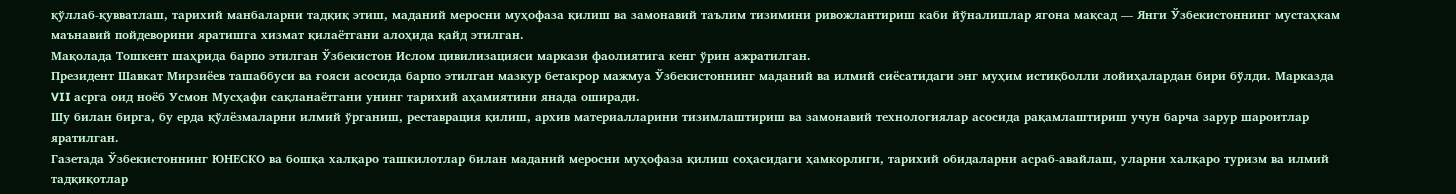қўллаб-қувватлаш, тарихий манбаларни тадқиқ этиш, маданий меросни муҳофаза қилиш ва замонавий таълим тизимини ривожлантириш каби йўналишлар ягона мақсад — Янги Ўзбекистоннинг мустаҳкам маънавий пойдеворини яратишга хизмат қилаётгани алоҳида қайд этилган.
Мақолада Тошкент шаҳрида барпо этилган Ўзбекистон Ислом цивилизацияси маркази фаолиятига кенг ўрин ажратилган.
Президент Шавкат Мирзиёев ташаббуси ва ғояси асосида барпо этилган мазкур бетакрор мажмуа Ўзбекистоннинг маданий ва илмий сиёсатидаги энг муҳим истиқболли лойиҳалардан бири бўлди. Марказда VII асрга оид ноёб Усмон Мусҳафи сақланаётгани унинг тарихий аҳамиятини янада оширади.
Шу билан бирга, бу ерда қўлёзмаларни илмий ўрганиш, реставрация қилиш, архив материалларини тизимлаштириш ва замонавий технологиялар асосида рақамлаштириш учун барча зарур шароитлар яратилган.
Газетада Ўзбекистоннинг ЮНЕСКО ва бошқа халқаро ташкилотлар билан маданий меросни муҳофаза қилиш соҳасидаги ҳамкорлиги, тарихий обидаларни асраб-авайлаш, уларни халқаро туризм ва илмий тадқиқотлар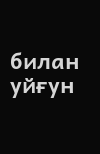билан уйғун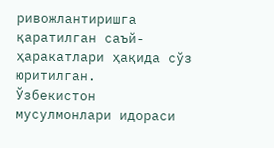ривожлантиришга қаратилган саъй-ҳаракатлари ҳақида сўз юритилган.
Ўзбекистон мусулмонлари идораси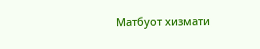Матбуот хизмати